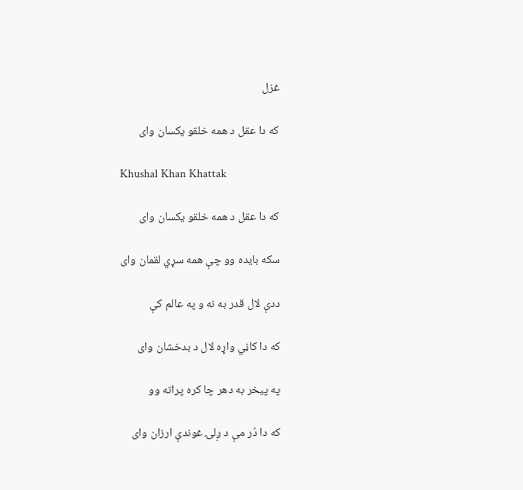غزل

که دا عقل د همه خلقو يکسان وای

Khushal Khan Khattak

که دا عقل د همه خلقو يکسان وای

سکه بايده وو چې همه سړي لقمان وای

ددې لال قدر به نه و په عالم کې

که دا کاڼي واړه لال د بدخشان وای

په پيخر به دهر چا کره پراته وو

که دا دُر مې د ږلۍ غوندې ارزان وای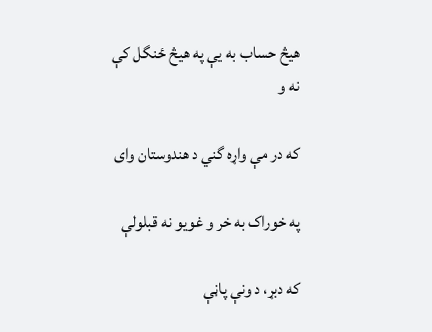هيڅ حساب به يې په هيڅ ځنگل کې نه و

که در مې واړه گني د هندوستان وای

په خوراک به خر و غويو نه قبلولې

که دبړ، د ونې پاڼې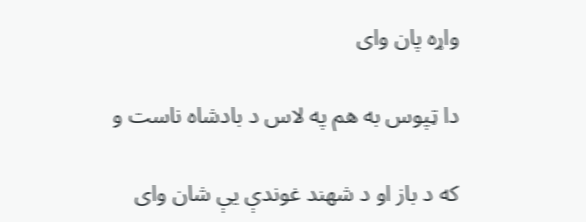واړه پان وای

دا ټپوس به هم په لاس د بادشاه ناست و

که د باز او د شهند غوندې يې شان وای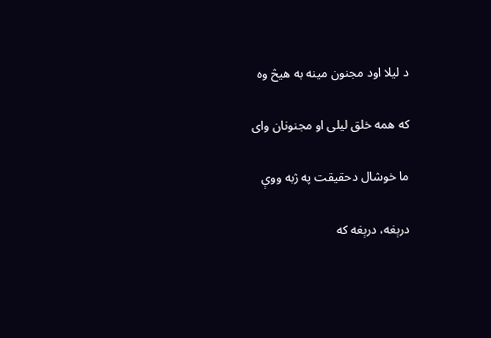د ليلا اود مجنون مينه به هيڅ وه

که همه خلق ليلی او مجنونان وای

ما خوشال دحقيقت په ژبه ووې

درېغه، درېغه که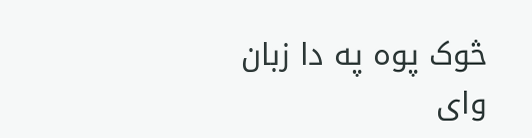څوک پوه په دا زبان وای